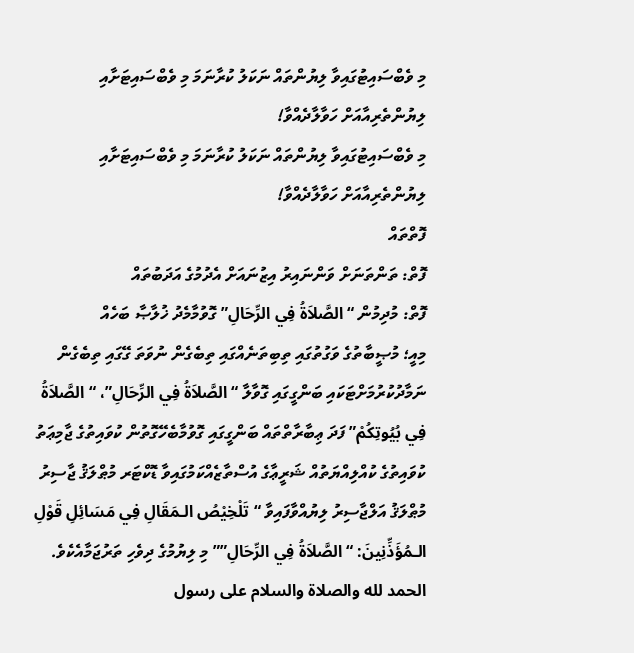މި ވެބްސައިޓުގައިވާ ލިޔުންތައް ނަކަލު ކުރާނަމަ މި ވެބްސައިޓަށާއި ލިޔުންތެރިއާއަށް ހަވާލާދެއްވާ!
މި ވެބްސައިޓުގައިވާ ލިޔުންތައް ނަކަލު ކުރާނަމަ މި ވެބްސައިޓަށާއި ލިޔުންތެރިއާއަށް ހަވާލާދެއްވާ!
ފޮތްތައް
ފޮތް: ތަންތަނަށް ވަންނައިރު އިޒުނައަށް އެދުމުގެ އަދަބުތައް
ފޮތް: މުދިމުން “الصَّلاَةُ فِي الرِّحَالِ” ގޮވުމާމެދު ޚުލާޞާ ބަހެއް
މިއީ؛ މުޞީބާތުގެ ވަގުތުގައި ތިބިތަނެއްގައި ތިބެގެން ނުވަތަ ގޭގައި ތިބެގެން ނަމާދުކުރުމަށްޓަކައި ބަންގީގައި ގޮވާލާ “الصَّلاَةُ فِي الرِّحَالِ”، “الصَّلاَةُ فِي بُيُوتِكُمْ” ފަދަ ޢިބާރާތްތައް ބަންގީގައި ގޮވުމާބެހޭގޮތުން ކުވައިތުގެ ޖާމިޢަތު ކުވައިތުގެ ކުއްލިއްޔަތުއް ޝަރީޢާގެ އުސްތާޒެއްކަމުގައިވާ ޑޮކްޓަރ މުޠްލަޤު ޖާސިރު މުޠްލަޤު އަލްޖާސިރު ލިޔުއްވާފައިވާ “تَلْخِيْصُ الـمَقَالِ فِي مَسَائِلِ قَوْلِ الـمُؤَذِّنِينَ: “الصَّلاَةُ فِي الرِّحَالِ”” މި ލިޔުމުގެ ދިވެހި ތަރުޖަމާއެކެވެ.
الحمد لله والصلاة والسلام على رسول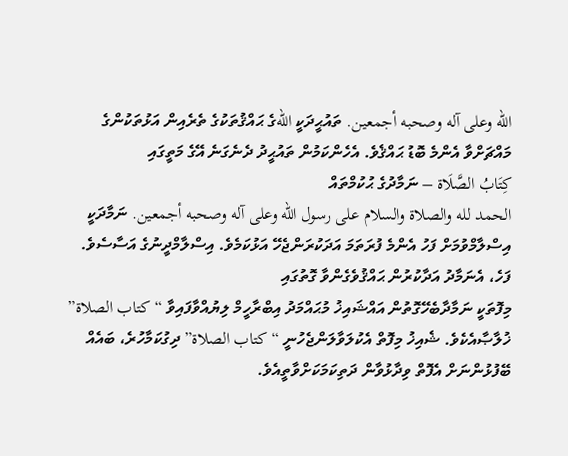الله وعلى آله وصحبه أجمعين. ތައުޙީދަކީ اللهގެ ޙައްޤުތަކުގެ ތެރެއިން އަޅުތަކުންގެ މައްޗަށްވާ އެންމެ ބޮޑު ޙައްޤެވެ. އެހެންކަމުން ތައުޙީދު ދެނެގަނެ އޭގެ މަތީގައި
كِتَابُ الصَّلَاة – ނަމާދުގެ ޙުކުމްތައް
الحمد لله والصلاة والسلام على رسول الله وعلى آله وصحبه أجمعين. ނަމާދަކީ އިސްލާމްވުމަށް ފަހު އެންމެ ފުރަތަމަ އަދަކުރަންޖެހޭ އަޅުކަމެވެ. އިސްލާމްދީނުގެ އަސާސެވެ. ފަހެ، އެނަމާދު އަދާކުރުން ޙައްޤުވެގެންވާ ގޮތުގައި
މިފޮތަކީ ނަމާދާބެހޭގޮތުން އައްޝައިޚު މުޙައްމަދު އިބްރާހީމް ލިޔުއްވާފައިވާ “كتاب الصلاة” ޚުލާޞާއެކެވެ. ޝެއިޚު މިފޮތް އެކުލަވާލަންޖެހުނީ “كتاب الصلاة” ދިގުކަމާހުރެ، ބައެއް ބޭފުޅުންނަށް އެފޮތް ވިދާޅުވާން ދަތިކަމަކަށްވާތީއެވެ.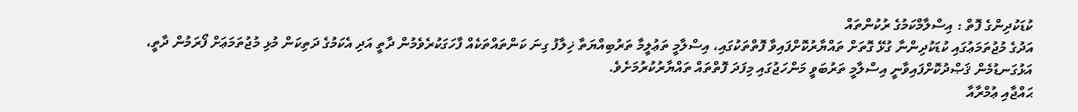ކުޑަކުދިންގެ ފޮތް : އިސްލާމްކަމުގެ ރުކުންތައް
އަދުގެ މުޖުތަމަޢުގައި ކުޑަކުދިންނާ ގުޅޭ ގޮތަށް ތައްޔާރުކޮށްފައިވާ ފޮތްތަކުގައި، އިސްލާމީ ތަޢުލީމާ ތަރުބިއްޔަތާ ޚިލާފު ގިނަ ކަންތައްތަކެއް ފާހަގަކުރެވެމުން ދާތީ އަދި އެކަމުގެ ދަތިކަން މުޅި މުޖުތަމަޢަށް ފޯރަމުން ދާތީ، އަޅުގަނޑުމެން ޤަޞްދުކޮށްފައިވާނީ އިސްލާމީ ތަރުބަވީ މަންހަޖުގައި މިފަދަ ފޮތްތައް ތައްޔާރުކުރުމަށެވެ.
ޙައްޖާއި ޢުމްރާއާ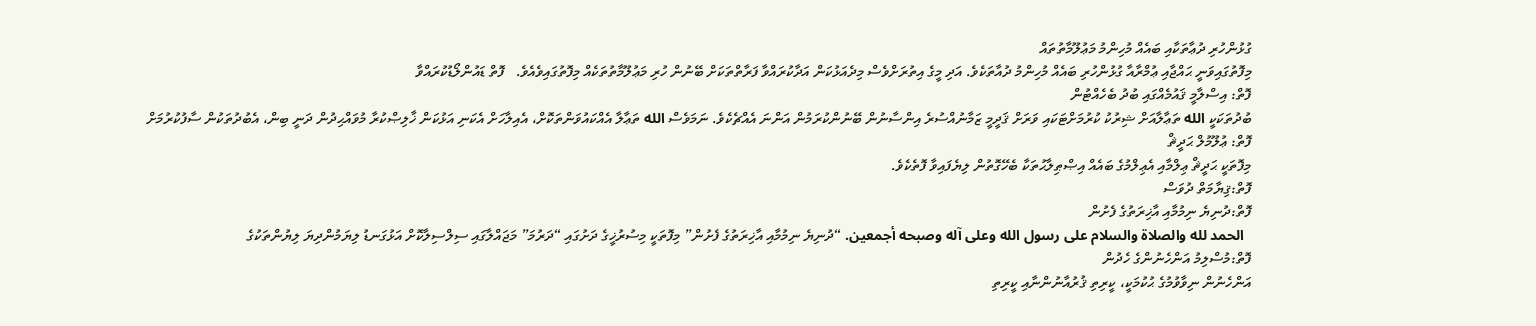ގުޅުންހުރި ދުޢާތަކާއި ބައެއް މުހިންމު މަޢުލޫމާތުތައް
މިފޮތުގައިވަނީ ޙައްޖާއި ޢުމްރާއާ ގުޅުންހުރި ބައެއް މުހިންމު ދުއާތަކެވެ. އަދި މީގެ އިތުރަށްވެސް މިދެއަޅުކަން އަދާކުރައްވާ ފަރާތްތަކަށް ބޭނުން ހުރި މަޢުލޫމާތުތަކެއް މިފޮތުގައިވެއެވެ.   ފޮތް ޑައުންލޯޑުކުރައްވާ
ފޮތް: އިސްލާމީ ޤައުމެއްގައި ބުދު ބެހެއްޓުން
ބުދުތަކަކީ الله ތަޢާލާއަށް ޝިރުކު ކުރުމަށްޓަކައި ވަރަށް ޤަދީމީ ޒަމާނުއްސުރެ އިންސާނުން ބޭނުންކުރަމުން އަންނަ އެއްޗެކެވެ. ނަމަވެސް الله ތަޢާލާ އެއްކައުވަންތަކޮށް، އެއިލާހަށް އެކަނި އަޅުކަން ޚާލިޞްކުރާ މުވައްޙިދުން ދަނީ ބިން، އެބުދުތަކުން ސާފުކުރުމަށް
ފޮތް: ޢުލޫމުލް ޙަދީޘް
މިފޮތަކީ ޙަދީޘް ޢިލްމާއި އެޢިލްމުގެ ބައެއް އިޞްޠިލާޙުތަކާ ބެހޭގޮތުން ލިޔެފައިވާ ފޮތެކެވެ.
ފޮތް:ޤިޔާމަތް ދުވަސް
ފޮތް:ދުނިޔެ ނިމުމާއި އާޚިރަތުގެ ފެށުން
  الحمد لله والصلاة والسلام على رسول الله وعلى آله وصبحه أجمعين. “ދުނިޔެ ނިމުމާއި އާޚިރަތުގެ ފެށުން” މިފޮތަކީ މިސުރުޚީގެ ދަށުގައި “ދަރުމަ” މަޖައްލާގައި ސިލްސިލާކޮށް އަޅުގަނޑު ލިޔަމުންދިޔަ ލިޔުންތަކުގެ
ފޮތް:މުސްލިމު އަންހެނުންގެ ހެދުން
އަންހެނުން ނިވާވުމުގެ ޙުކުމަކީ، ކީރިތި ޤުރުއާނުންނާއި ކީރިތި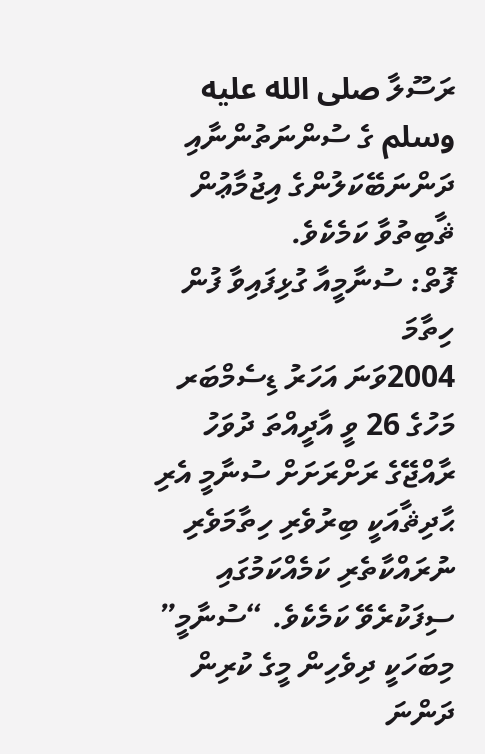ރަސޫލާ صلى الله عليه وسلم ގެ ސުންނަތުންނާއި ދަންނަބޭކަލުންގެ އިޖުމާޢުން ޘާބިތުވާ ކަމެކެވެ.
ފޮތް: ސުނާމީއާ ގުޅިފައިވާ ފުން ހިތާމަ
2004ވަނަ އަހަރު ޑިސެމްބަރ މަހުގެ 26 ވީ އާދީއްތަ ދުވަހު ރާއްޖޭގެ ރަށްރަށަށް ސުނާމީ އެރި ޙާދިޘާއަކީ ބިރުވެރި ހިތާމަވެރި ނުރައްކާތެރި ކަމެއްކަމުގައި ސިފަކުރެވޭ ކަމެކެވެ. “ސުނާމީ” މިބަހަކީ ދިވެހިން މީގެ ކުރިން ދަންނަ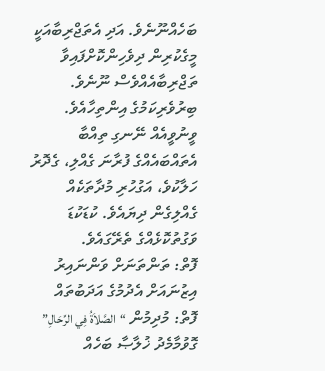ބަހެއްނޫނެވެ. އަދި އެތަޖްރިބާއަކީ މީގެކުރިން ދިވެހިންކޮށްފައިވާ ތަޖްރިބާއެއްވެސް ނޫނެވެ. ބިރުވެރިކަމުގެ އިންތިހާއެވެ. ވީނުވީއެއް ނޭނގި ތިއްބާ އެތައްބައެއްގެ ފުރާނަ ގެއްލި، ގެދޮރު ހަލާކުވެ، އަގުހުރި މުދާތަކެއް ގެއްލިގެން ދިޔައެވެ. ކުޑަކުޑަ ވަގުތުކޮޅެއްގެ ތެރޭގައެވެ.
ފޮތް: ތަންތަނަށް ވަންނައިރު އިޒުނައަށް އެދުމުގެ އަދަބުތައް
ފޮތް: މުދިމުން “الصَّلاَةُ فِي الرِّحَالِ” ގޮވުމާމެދު ޚުލާޞާ ބަހެއް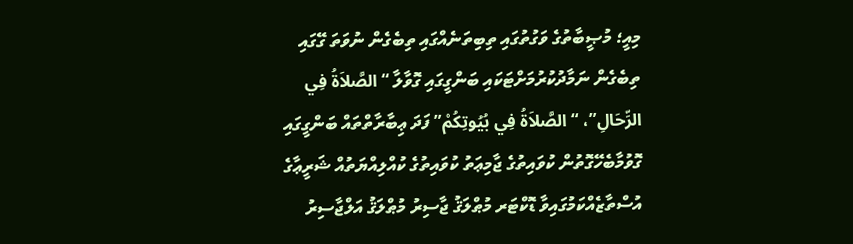މިއީ؛ މުޞީބާތުގެ ވަގުތުގައި ތިބިތަނެއްގައި ތިބެގެން ނުވަތަ ގޭގައި ތިބެގެން ނަމާދުކުރުމަށްޓަކައި ބަންގީގައި ގޮވާލާ “الصَّلاَةُ فِي الرِّحَالِ”، “الصَّلاَةُ فِي بُيُوتِكُمْ” ފަދަ ޢިބާރާތްތައް ބަންގީގައި ގޮވުމާބެހޭގޮތުން ކުވައިތުގެ ޖާމިޢަތު ކުވައިތުގެ ކުއްލިއްޔަތުއް ޝަރީޢާގެ އުސްތާޒެއްކަމުގައިވާ ޑޮކްޓަރ މުޠްލަޤު ޖާސިރު މުޠްލަޤު އަލްޖާސިރު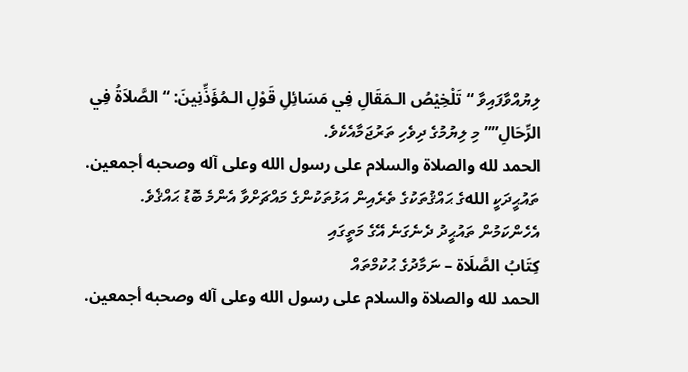ލިޔުއްވާފައިވާ “تَلْخِيْصُ الـمَقَالِ فِي مَسَائِلِ قَوْلِ الـمُؤَذِّنِينَ: “الصَّلاَةُ فِي الرِّحَالِ”” މި ލިޔުމުގެ ދިވެހި ތަރުޖަމާއެކެވެ.
الحمد لله والصلاة والسلام على رسول الله وعلى آله وصحبه أجمعين. ތައުޙީދަކީ اللهގެ ޙައްޤުތަކުގެ ތެރެއިން އަޅުތަކުންގެ މައްޗަށްވާ އެންމެ ބޮޑު ޙައްޤެވެ. އެހެންކަމުން ތައުޙީދު ދެނެގަނެ އޭގެ މަތީގައި
كِتَابُ الصَّلَاة – ނަމާދުގެ ޙުކުމްތައް
الحمد لله والصلاة والسلام على رسول الله وعلى آله وصحبه أجمعين.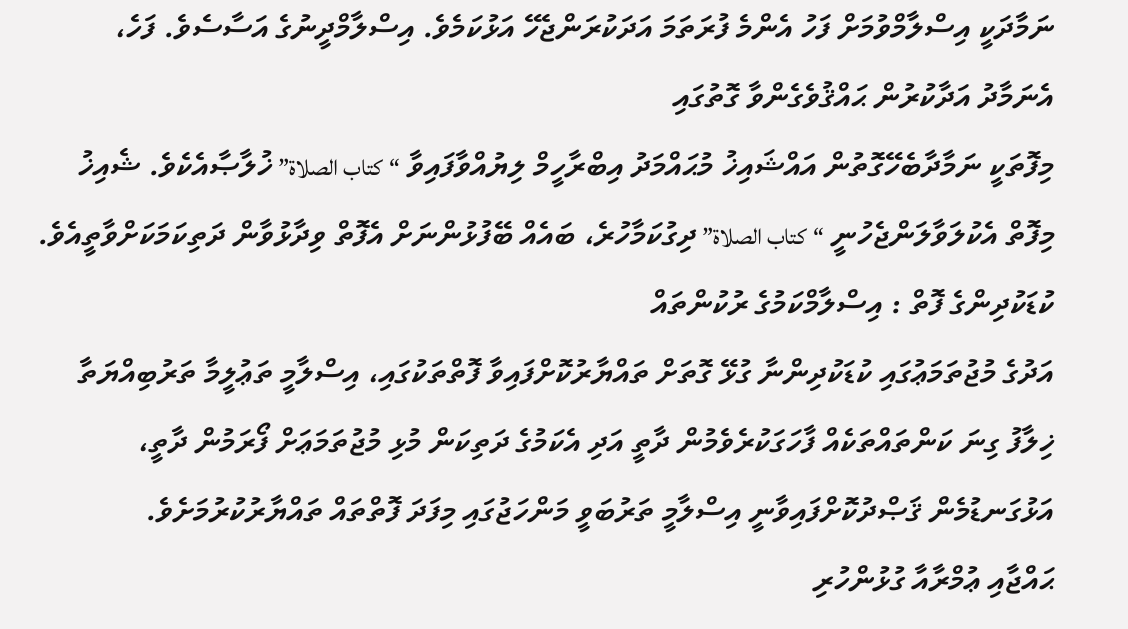ނަމާދަކީ އިސްލާމްވުމަށް ފަހު އެންމެ ފުރަތަމަ އަދަކުރަންޖެހޭ އަޅުކަމެވެ. އިސްލާމްދީނުގެ އަސާސެވެ. ފަހެ، އެނަމާދު އަދާކުރުން ޙައްޤުވެގެންވާ ގޮތުގައި
މިފޮތަކީ ނަމާދާބެހޭގޮތުން އައްޝައިޚު މުޙައްމަދު އިބްރާހީމް ލިޔުއްވާފައިވާ “كتاب الصلاة” ޚުލާޞާއެކެވެ. ޝެއިޚު މިފޮތް އެކުލަވާލަންޖެހުނީ “كتاب الصلاة” ދިގުކަމާހުރެ، ބައެއް ބޭފުޅުންނަށް އެފޮތް ވިދާޅުވާން ދަތިކަމަކަށްވާތީއެވެ.
ކުޑަކުދިންގެ ފޮތް : އިސްލާމްކަމުގެ ރުކުންތައް
އަދުގެ މުޖުތަމަޢުގައި ކުޑަކުދިންނާ ގުޅޭ ގޮތަށް ތައްޔާރުކޮށްފައިވާ ފޮތްތަކުގައި، އިސްލާމީ ތަޢުލީމާ ތަރުބިއްޔަތާ ޚިލާފު ގިނަ ކަންތައްތަކެއް ފާހަގަކުރެވެމުން ދާތީ އަދި އެކަމުގެ ދަތިކަން މުޅި މުޖުތަމަޢަށް ފޯރަމުން ދާތީ، އަޅުގަނޑުމެން ޤަޞްދުކޮށްފައިވާނީ އިސްލާމީ ތަރުބަވީ މަންހަޖުގައި މިފަދަ ފޮތްތައް ތައްޔާރުކުރުމަށެވެ.
ޙައްޖާއި ޢުމްރާއާ ގުޅުންހުރި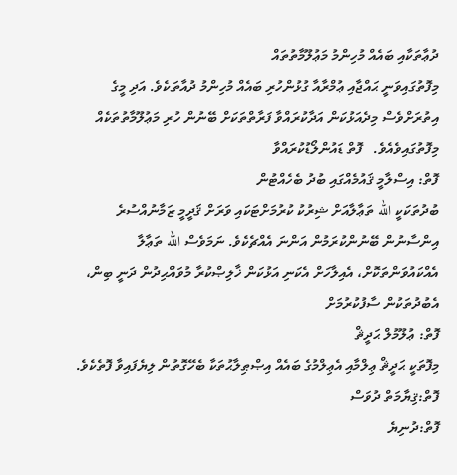ދުޢާތަކާއި ބައެއް މުހިންމު މަޢުލޫމާތުތައް
މިފޮތުގައިވަނީ ޙައްޖާއި ޢުމްރާއާ ގުޅުންހުރި ބައެއް މުހިންމު ދުއާތަކެވެ. އަދި މީގެ އިތުރަށްވެސް މިދެއަޅުކަން އަދާކުރައްވާ ފަރާތްތަކަށް ބޭނުން ހުރި މަޢުލޫމާތުތަކެއް މިފޮތުގައިވެއެވެ.   ފޮތް ޑައުންލޯޑުކުރައްވާ
ފޮތް: އިސްލާމީ ޤައުމެއްގައި ބުދު ބެހެއްޓުން
ބުދުތަކަކީ الله ތަޢާލާއަށް ޝިރުކު ކުރުމަށްޓަކައި ވަރަށް ޤަދީމީ ޒަމާނުއްސުރެ އިންސާނުން ބޭނުންކުރަމުން އަންނަ އެއްޗެކެވެ. ނަމަވެސް الله ތަޢާލާ އެއްކައުވަންތަކޮށް، އެއިލާހަށް އެކަނި އަޅުކަން ޚާލިޞްކުރާ މުވައްޙިދުން ދަނީ ބިން، އެބުދުތަކުން ސާފުކުރުމަށް
ފޮތް: ޢުލޫމުލް ޙަދީޘް
މިފޮތަކީ ޙަދީޘް ޢިލްމާއި އެޢިލްމުގެ ބައެއް އިޞްޠިލާޙުތަކާ ބެހޭގޮތުން ލިޔެފައިވާ ފޮތެކެވެ.
ފޮތް:ޤިޔާމަތް ދުވަސް
ފޮތް:ދުނިޔެ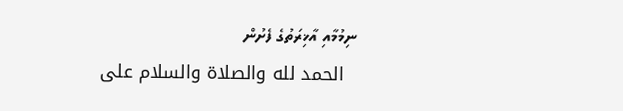ނިމުމާއި އާޚިރަތުގެ ފެށުން
  الحمد لله والصلاة والسلام على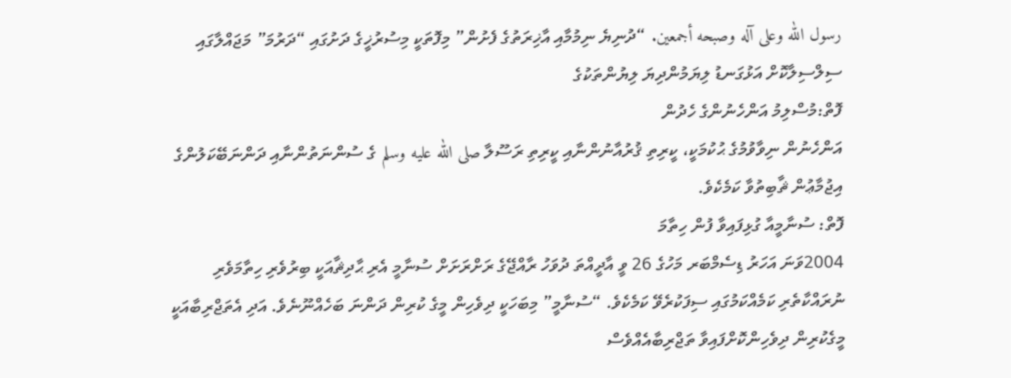رسول الله وعلى آله وصبحه أجمعين. “ދުނިޔެ ނިމުމާއި އާޚިރަތުގެ ފެށުން” މިފޮތަކީ މިސުރުޚީގެ ދަށުގައި “ދަރުމަ” މަޖައްލާގައި ސިލްސިލާކޮށް އަޅުގަނޑު ލިޔަމުންދިޔަ ލިޔުންތަކުގެ
ފޮތް:މުސްލިމު އަންހެނުންގެ ހެދުން
އަންހެނުން ނިވާވުމުގެ ޙުކުމަކީ، ކީރިތި ޤުރުއާނުންނާއި ކީރިތި ރަސޫލާ صلى الله عليه وسلم ގެ ސުންނަތުންނާއި ދަންނަބޭކަލުންގެ އިޖުމާޢުން ޘާބިތުވާ ކަމެކެވެ.
ފޮތް: ސުނާމީއާ ގުޅިފައިވާ ފުން ހިތާމަ
2004ވަނަ އަހަރު ޑިސެމްބަރ މަހުގެ 26 ވީ އާދީއްތަ ދުވަހު ރާއްޖޭގެ ރަށްރަށަށް ސުނާމީ އެރި ޙާދިޘާއަކީ ބިރުވެރި ހިތާމަވެރި ނުރައްކާތެރި ކަމެއްކަމުގައި ސިފަކުރެވޭ ކަމެކެވެ. “ސުނާމީ” މިބަހަކީ ދިވެހިން މީގެ ކުރިން ދަންނަ ބަހެއްނޫނެވެ. އަދި އެތަޖްރިބާއަކީ މީގެކުރިން ދިވެހިންކޮށްފައިވާ ތަޖްރިބާއެއްވެސް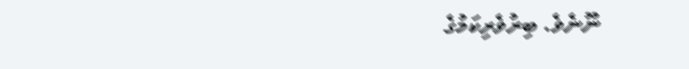ނޫނެވެ. ބިރުވެރިކަމުގެ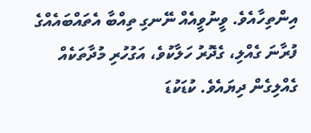އިންތިހާއެވެ. ވީނުވީއެއް ނޭނގި ތިއްބާ އެތައްބައެއްގެ ފުރާނަ ގެއްލި، ގެދޮރު ހަލާކުވެ، އަގުހުރި މުދާތަކެއް ގެއްލިގެން ދިޔައެވެ. ކުޑަކުޑަ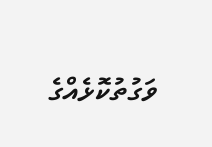ވަގުތުކޮޅެއްގެ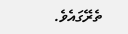ތެރޭގައެވެ.